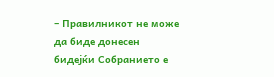– Правилникот не може да биде донесен бидејќи Собранието е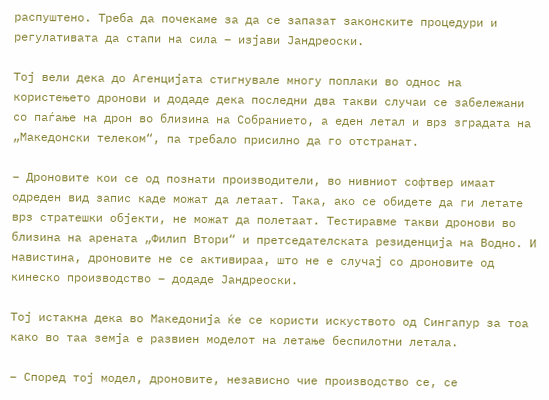распуштено. Треба да почекаме за да се запазат законските процедури и регулативата да стапи на сила – изјави Јандреоски.

Тој вели дека до Агенцијата стигнувале многу поплаки во однос на користењето дронови и додаде дека последни два такви случаи се забележани со паѓање на дрон во близина на Собранието, а еден летал и врз зградата на „Македонски телеком“, па требало присилно да го отстранат.

– Дроновите кои се од познати производители, во нивниот софтвер имаат одреден вид запис каде можат да летаат. Така, ако се обидете да ги летате врз стратешки објекти, не можат да полетаат. Тестиравме такви дронови во близина на арената „Филип Втори“ и претседателската резиденција на Водно. И навистина, дроновите не се активираа, што не е случај со дроновите од кинеско производство – додаде Јандреоски.

Тој истакна дека во Македонија ќе се користи искуството од Сингапур за тоа како во таа земја е развиен моделот на летање беспилотни летала.

– Според тој модел, дроновите, независно чие производство се, се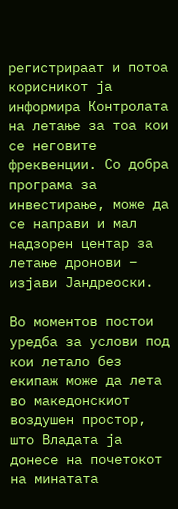регистрираат и потоа корисникот ја информира Контролата на летање за тоа кои се неговите фреквенции. Со добра програма за инвестирање, може да се направи и мал надзорен центар за летање дронови – изјави Јандреоски.

Во моментов постои уредба за услови под кои летало без екипаж може да лета во македонскиот воздушен простор, што Владата ја донесе на почетокот на минатата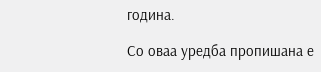година.

Со оваа уредба пропишана е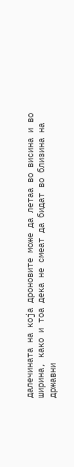далечината на која дроновите може да летаа во висина и во ширина, како и тоа дека не смеат да бидат во близина на државни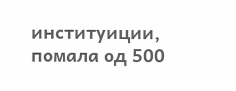институиции, помала од 500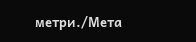метри./Мета